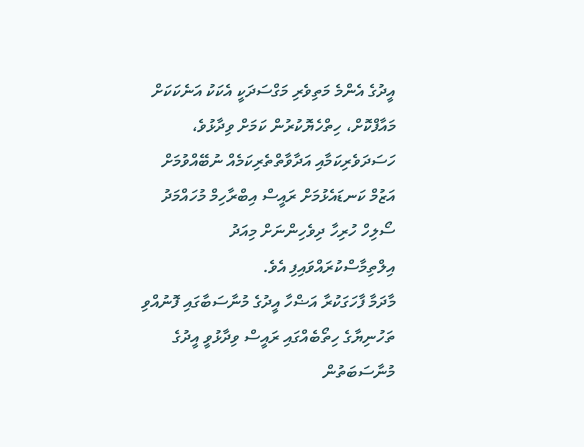އީދުގެ އެންމެ މަތިވެރި މަގްސަދަކީ އެކަކު އަނެކަކަށް މައާފްކޮށް، ހިތްހެޔޮކުރުން ކަމަށް ވިދާޅުވެ، ހަސަދަވެރިކަމާއި އަދާވާތްތެރިކަމެއް ނުބޭއްވުމަށް އަޒުމް ކަނޑައެޅުމަށް ރައީސް އިބްރާހިމް މުހައްމަދު ސޯލިހް ހުރިހާ ދިވެހިންނަށް މިއަދު އިލްތިމާސްކުރައްވައިފި އެވެ.
މާދަމާ ފާހަގަކުރާ އަޟްހާ އީދުގެ މުނާސަބާގައި ފޮނުއްވި ތަހުނިޔާގެ ހިތޯބެއްގައި ރައީސް ވިދާޅުވީ އީދުގެ މުނާސަބަތުން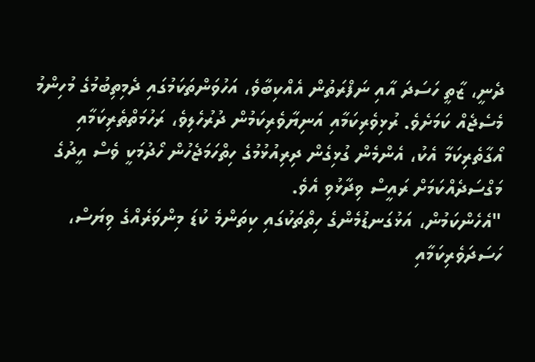ދެނީ، ޒާތީ ހަސަދަ އާއި ނަފްރަތުން އެއްކިބާވެ، އަހުވަންތަކަމުގައި ދެމިތިބުމުގެ މުހިންމު މެސެޖެއް ކަމަށެވެ. ރުޅިވެރިކަމާއި އަނިޔާވެރިކަމުން ދުރުހެލިވެ، ރަހުމަތްތެރިކަމާއި އޯގާތެރިކަމާ އެކު، އެންމެން ގުޅިގެން ދިރިއުޅުމުގެ ހިތްހަމަޖެހުން ހޯދުމަކީ ވެސް އީދުގެ މަގްސަދެއްކަމަށް ރައީސް ވިދާޅުވި އެވެ.
"އެހެންކަމުން، އަޅުގަނޑުމެންގެ ހިތްތަކުގައި ކިތަންމެ ކުޑަ މިންވަރެއްގެ ވިޔަސް، ހަސަދަވެރިކަމާއި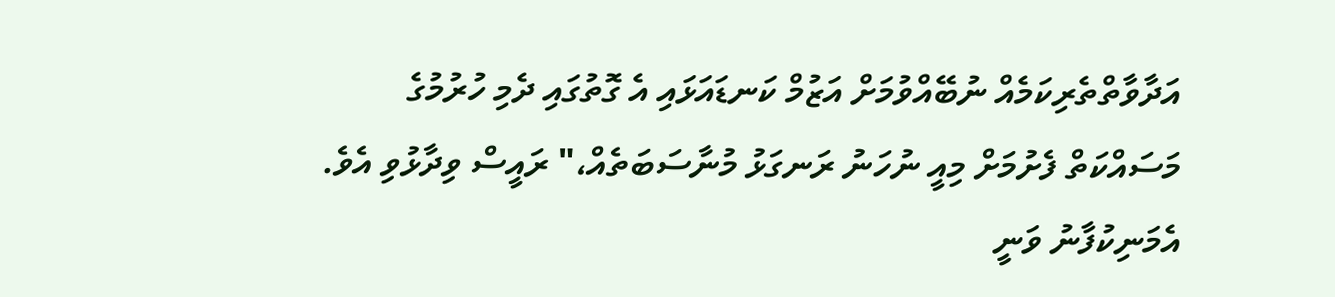އަދާވާތްތެރިކަމެއް ނުބޭއްވުމަށް އަޒުމް ކަނޑައަޅައި އެ ގޮތުގައި ދެމި ހުރުމުގެ މަސައްކަތް ފެށުމަށް މިއީ ނުހަނު ރަނގަޅު މުނާސަބަތެއް،" ރައީސް ވިދާޅުވި އެވެ.
އެމަނިކުފާނު ވަނީ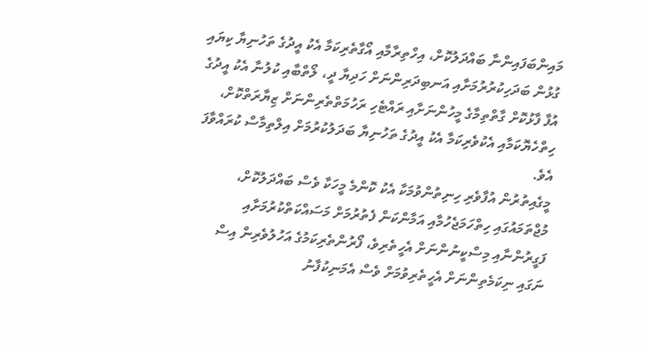މައިންބަފައިންނާ ބައްދަލުކޮށް، އިހްތިރާމާއި އޯގާތެރިކަމާ އެކު އީދުގެ ތަހުނިޔާ ކިޔައި ގުޅުން ބަދަހިކުރުރުމަށާއި އަނބިދަރިންނަށް ހަދިޔާ ދީ، ލޯތްބާއި ކުލުނާ އެކު އީދުގެ އުފާ ފާޅުކޮށް ގާތްތިމާގެ މީހުންނަށާއި ރައްޓެހި ރަހުމަތްތެރިންނަށް ޒިޔާރަތްކޮށް، ހިތްހެޔޮކަމާއި އެކުވެރިކަމާ އެކު އީދުގެ ތަހުނިޔާ ބަދަލުކުރުމަށް އިލްތިމާސް ކުރައްވާފަ އެވެ.
މީގެއިތުރުން އުފާވެރި ހިނިތުންވުމަކާ އެކު ކޮންމެ މީހަކާ ވެސް ބައްދަލުކޮށް، މުޖްތަމައުގައި ހިތްހަމަޖެހުމާއި އަމާންކަން ފެތުރުމަށް މަސައްކަތްކުރުމަށާއި ފަގީރުންނާއި މިސްކީނުންނަށް އެހީތެރިވެ، ފޯރުންތެރިކަމުގެ އަހުލުވެރިން އިސް ނަގައި ނިކަމެތިންނަށް އެހީތެރިވުމަށް ވެސް އެމަނިކުފާނު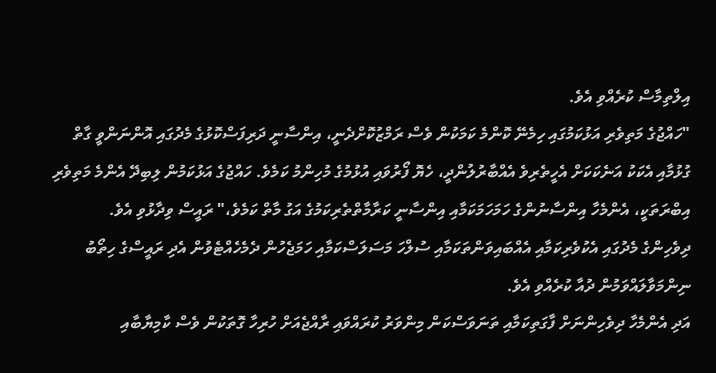އިލްތިމާސް ކުރެއްވި އެވެ.
"ހައްޖުގެ މަތިވެރި އަޅުކަމުގައި ހިމެނޭ ކޮންމެ ކަމަކުން ވެސް ރަމްޒުކޮށްދެނީ، އިންސާނީ ދަރިފަސްކޮޅުގެ މެދުގައި އޮންނަންވީ ގާތް ގުޅުމާއި އެކަކު އަނެކަކަށް އެހީތެރިވެ އެއްބާރުލުންދީ، ހެޔޮ ފޯރުވައި އުޅުމުގެ މުހިންމު ކަމެވެ. ހައްޖުގެ އަޅުކަމުން ލިބިދޭ އެންމެ މަތިވެރި އިބްރަތަކީ، އެންމެހާ އިންސާނުންގެ ހަމަހަމަކަމާއި އިންސާނީ ކަރާމާތްތެރިކަމުގެ އަގު މާތް ކަމެވެ،" ރައީސް ވިދާޅުވި އެވެ.
ދިވެހިންގެ މެދުގައި އެކުވެރިކަމާއި އެއްބައިވަންތަކަމާއި ސުލްހަ މަސަލަސްކަމާއި ހަމަޖެހުން ދެމެހެއްޓެވުން އެދި ރައީސްގެ ހިތޯބު ނިންމަވާލައްވަމުން ދުއާ ކުރެއްވި އެވެ.
އަދި އެންމެހާ ދިވެހިންނަށް ފާގަތިކަމާއި ތަނަވަސްކަން މިންވަރު ކުރައްވައި ރާއްޖެއަށް ހުރިހާ ގޮތަކުން ވެސް ކާމިޔާބާއި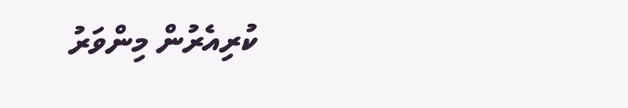ކުރިއެރުން މިންވަރު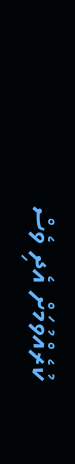ކުރެއްވުމަށް އެދި ވެސް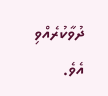ދުވާކުރެއްވި އެވެ.